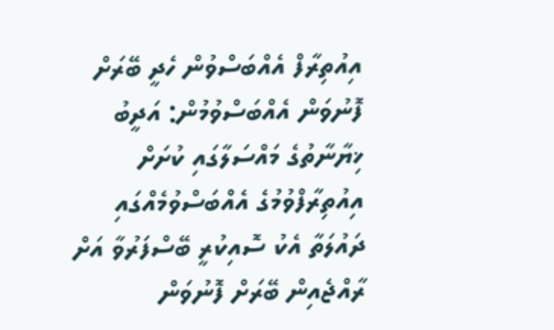އިއުތިރާފް އެއްބަސްވުން ހެދީ ބޭރަށް ފޮނުވަން އެއްބަސްވުމުން: އަދީބު
ޚިޔާނާތުގެ މައްސަލާގައި ކުށަށް އިއުތިރާފްވުމުގެ އެއްބަސްވުމެއްގައި ދައުލަތާ އެކު ސޮއިކުރީ ބޭސްފަރުވާ އަށް ރާއްޖެއިން ބޭރަށް ފޮނުވަން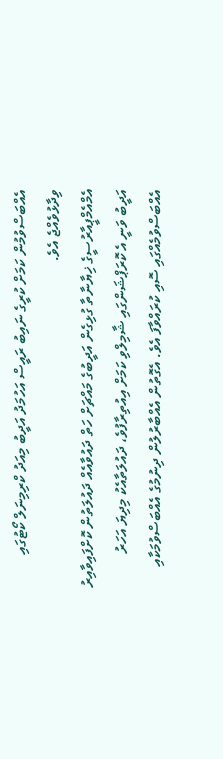އެއްބަސްވުމުން ކަމަށް ކުރީގެ ނައިބު ރައީސް އަހުމަދު އަދީބު މިއަދު ކްރިމިނަލް ކޯޓުގައި ވިދާޅުވެއްޖެ އެވެ.
އެމްއެމްޕީއާރުސީގެ ޚިޔާނާތާ ގުޅިގެން އަދީބުގެ މައްޗަށް ހަތް ދައުވާއެއް ދައުލަތުން ކޮށްފައިވާއިރު އަދީބު ވަނީ އެ ކޮރަޕްޝަންގައި ޝާމިލްވި ކަމަށް އިއުތިރާފުވެ، ދައުލަތާއެކު މިދިޔަ އަހަރު އެއްބަސްވުމެއްގައި ސޮއި ކުރައްވާފަ އެވެ. އެގޮތުން އެއްބާރުލުން ދިނުމުގެ އެއްބަސްވުމަކާއި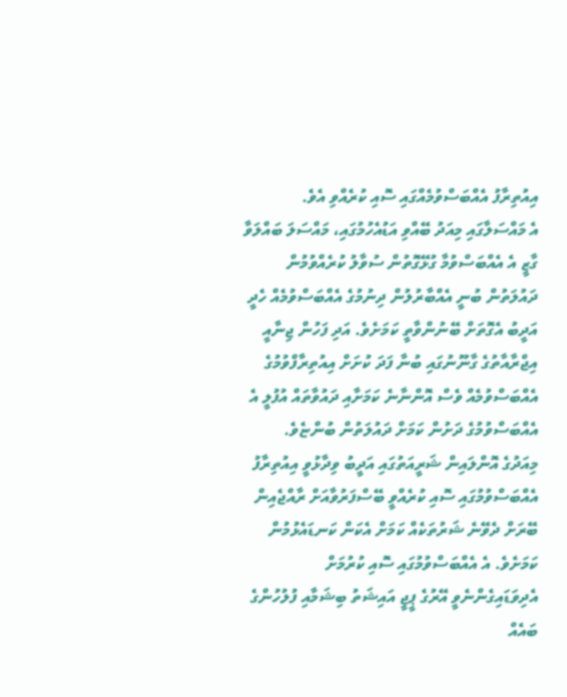އިއުތިރާފު އެއްބަސްވުމެއްގައި ސޮއި ކުރެއްވި އެވެ.
އެ މައްސަލާގައި މިއަދު ބޭއްވި އަޑުއެހުމުގައި، މައްސަލަ ބައްލަވާ ގާޒީ އެ އެއްބަސްވުމާ ގުޅޭގޮތުން ސުވާލު ކުރެއްވުމުން ދައުލަތުން ބުނީ އެއްބާރުލުން ދިނުމުގެ އެއްބަސްވުމެއް ހެދީ އަދީބު އެގޮތަށް ބޭނުންވާތީ ކަމަށެވެ. އަދި ފަހުން ޖިނާއީ އިޖްރާއާތުގެ ގާނޫނުގައި ބުނާ ފަދަ ކުށަށް އިއުތިރާފްވުމުގެ އެއްބަސްވުމެއް ވެސް އޮންނާނެ ކަމަށާއި ދައުވާތައް އުފުލީ އެ އެއްބަސްވުމުގެ ދަށުން ކަމަށް ދައުލަތުން ބުންޏެވެ.
މިއަދުގެ އޮންލައިން ޝަރީއަތުގައި އަދީބު ވިދާޅުވީ އިއުތިރާފު އެއްބަސްވުމުގައި ސޮއި ކުރެއްވީ ބޭސްފަރުވާއަށް ރާއްޖެއިން ބޭރަށް ދެވޭނެ ޝަރުތަކެއް ކަމަށް އެކަން ކަނޑައެޅުމުން ކަމަށެވެ. އެ އެއްބަސްވުމުގައި ސޮއި ކުރުމަށް އެދިވަޑައިގެންނެވީ އޭރުގެ ޕީޖީ އައިޝަތު ބިޝަމާއި ފުލުހުންގެ ބައެއް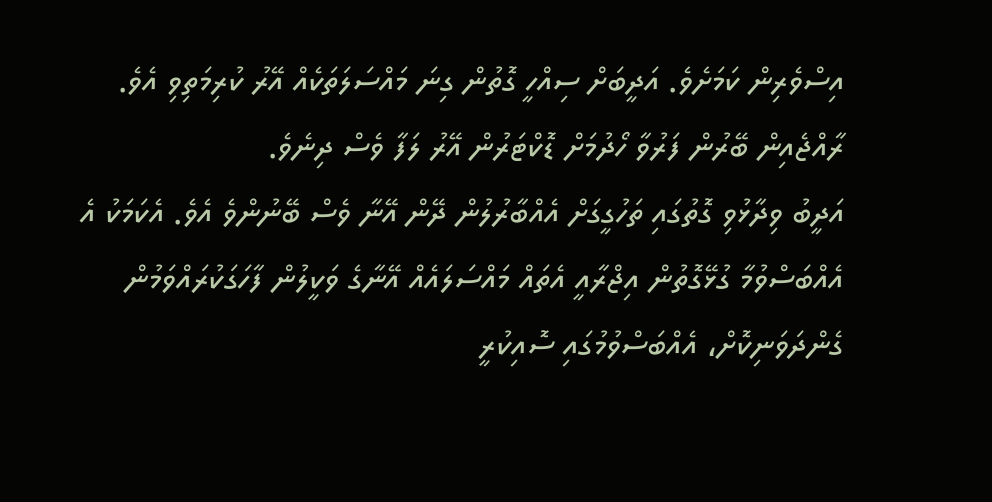އިސްވެރިން ކަމަށެވެ. އަދީބަށް ސިއްހީ ގޮތުން ގިނަ މައްސަލަތަކެއް އޭރު ކުރިމަތިވި އެވެ. ރާއްޖެއިން ބޭރުން ފަރުވާ ހޯދުމަށް ޑޮކްޓަރުން އޭރު ލަފާ ވެސް ދިނެވެ.
އަދީބު ވިދާޅުވި ގޮތުގައި ތަހުގީގަށް އެއްބާރުލުން ދޭން އޭނާ ވެސް ބޭނުންވެ އެވެ. އެކަމަކު އެ އެއްބަސްވުމާ ގުޅޭގޮތުން އިޖްރާއީ އެތައް މައްސަލައެއް އޭނާގެ ވަކީލުން ފާހަގަކުރައްވަމުން ގެންދަވަނިކޮށް، އެއްބަސްވުމުގައި ސޮއިކުރީ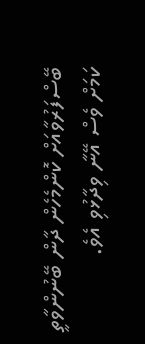ބޭސްފަރުވާއަށް ކޮންމެހެން ދާން ބޭނުންވާތީ ކަމަށް ވެސް އޭނާ ވިދާޅުވި އެވެ.